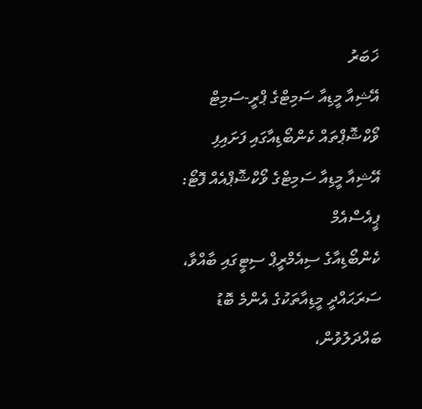ޚަބަރު
އޭޝިއާ މީޑިއާ ސަމިޓްގެ ޕްރީ-ސަމިޓް ވޯކްޝޮޕްތައް ކެންބޯޑިއާގައި ފަށައިފި
އޭޝިއާ މީޑިއާ ސަމިޓްގެ ވޯކްޝޮޕްއެއް ފޮޓޯ: ޕީއެސްއެމް
ކެންބޯޑިއާގެ ސިއެމްރީޕް ސިޓީގައި ބާއްވާ، ސަރަޙައްދީ މީޑިއާތަކުގެ އެންމެ ބޮޑު ބައްދަލުވުން،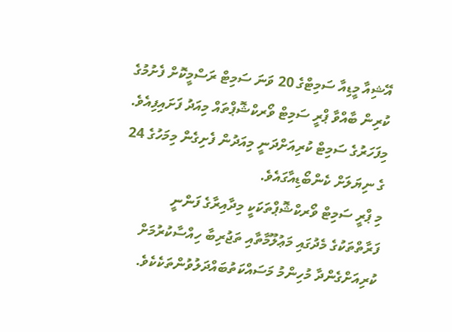އޭޝިއާ މީޑިއާ ސަމިޓްގެ 20 ވަނަ ސަމިޓް ރަސްމީކޮށް ފެށުމުގެ ކުރިން ބާއްވާ ޕްރީ ސަމިޓް ވޯރކްޝޮޕްތައް މިއަދު ފަށައިފިއެވެ. މިފަހަރުގެ ސަމިޓް ކުރިއަށްދަނީ މިއަދުން ފެށިގެން މިމަހުގެ 24 ގެ ނިޔަލަށް ކެންބޯޑިއާގައެވެ.
މި ޕްރީ ސަމިޓް ވޯރކްޝޮޕްތަކަކީ މިދާއިރާގެ ފަންނީ ފަރާތްތަކުގެ މެދުގައި މަޢުލޫމާތާއި ތަޖުރިބާ ހިއްސާކުރުމަށް ކުރިއަށްގެންދާ މުހިންމު މަސައްކަތުބައްދަލުވުންތަކެކެވެ.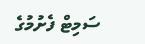ސަމިޓް ފެށުމުގެ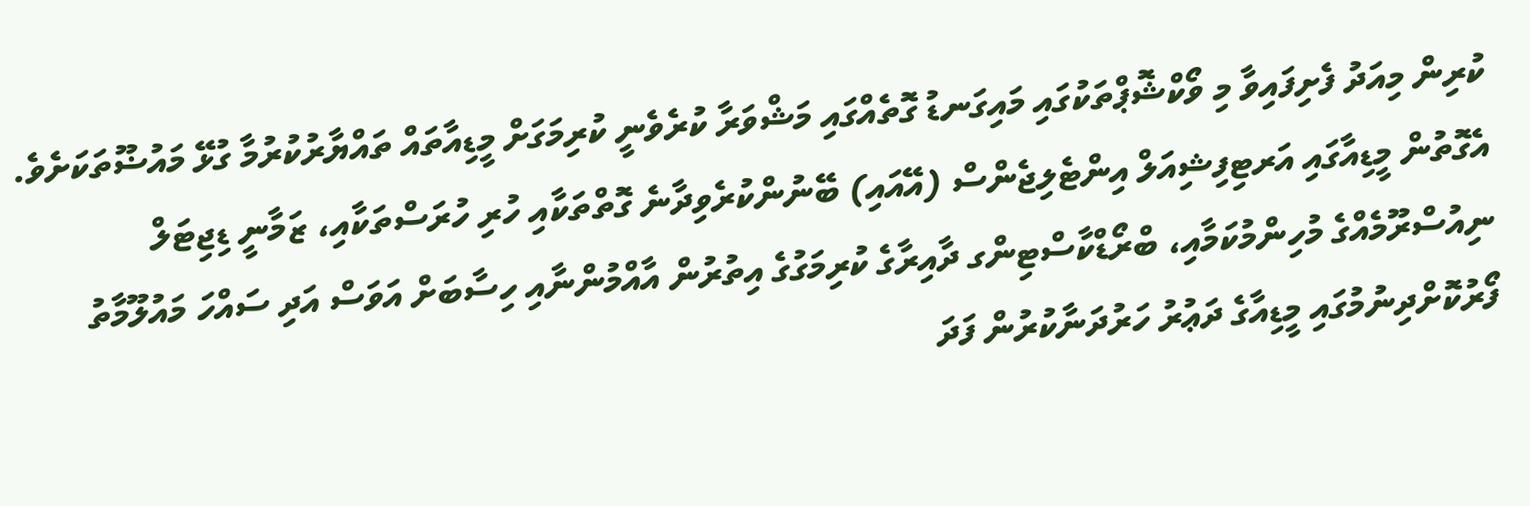ކުރިން މިއަދު ފެށިފައިވާ މި ވޯކްޝޮޕްތަކުގައި މައިގަނޑު ގޮތެއްގައި މަޝްވަރާ ކުރެވެނީ ކުރިމަގަށް މީޑިއާތައް ތައްޔާރުކުރުމާ ގުޅޭ މައުޟޫތަކަށެވެ. އެގޮތުން މީޑިއާގައި އަރޓިފިޝިއަލް އިންޓެލިޖެންސް (އޭއައި) ބޭނުންކުރެވިދާނެ ގޮތްތަކާއި ހުރި ހުރަސްތަކާއި، ޒަމާނީ ޑިޖިޓަލް ނިއުސްރޫމެއްގެ މުހިންމުކަމާއި، ބްރޯޑްކާސްޓިންގ ދާއިރާގެ ކުރިމަގުގެ އިތުރުން އާއްމުންނާއި ހިސާބަށް އަވަސް އަދި ސައްހަ މައުލޫމާތު ފޯރުކޮށްދިނުމުގައި މީޑިއާގެ ދަޢުރު ހަރުދަނާކުރުން ފަދަ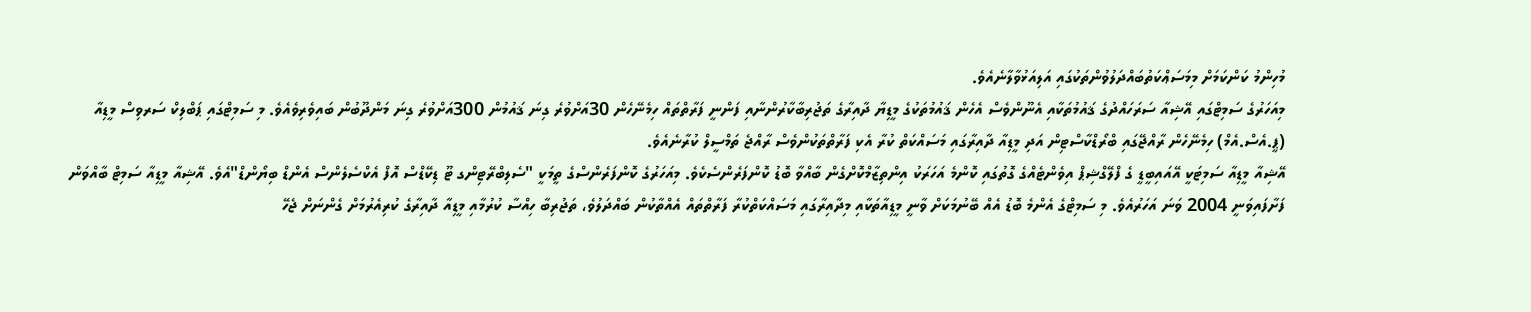މުހިންމު ކަންކަމަށް މިމަސަޢްކަތުބައްދަލުވުންތަކުގައި އަލިއަޅުވާލާނެއެވެ.
މިއަހަރުގެ ސަމިޓްގައި އޭޝިއާ ސަރަހައްދުގެ ޤައުމުތަކާއި އެނޫންވެސް އެހެން ޤައުމުތަކުގެ މީޑިޔާ ދާއިރާގެ ތަޖުރިބާކާރުންނާއި ފަންނީ ފަރާތްތައް ހިމެނޭހެން 30އަށްވުރެ ގިނަ ޤައުމުން 300އަށްވުރެ ގިނަ މަންދޫބުން ބައިވެރިވެއެވެ. މި ސަމިޓްގައި ޕަބްލިކް ސަރވިސް މީޑިއާ (ޕީ.އެސް.އެމް) ހިމެނޭހެން ރާއްޖޭގައި ބްރޯޑްކާސްޓިން އަދި މީޑިއާ ދާއިރާގައި މަސައްކަތް ކުރާ އެކި ފަރާތްތަކުންވެސް ރާއްޖެ ތަމްސީލް ކުރާނެއެވެ.
އޭޝިއާ މީޑިއާ ސަމިޓަކީ އޭއައިބީޑީ ގެ ފްލޭގްޝިޕް އިވެންޓެއްގެ ގޮތުގައި ކޮންމެ އަހަރަކު އިންތިޒާމްކޮށްގެން ބާއްވާ ބޮޑު ކޮންފަރެންސެކެވެ. މިއަހަރުގެ ކޮންފަރެންސްގެ ތީމަކީ "ސެލިބްރޭޓިންގ ޓޫ ޑިކޭޑްސް އޮފް އެކްސެލެންސް އެންޑް ބިޔޯންޑް"އެވެ. އޭޝިއާ މީޑިއާ ސަމިޓް ބާއްވަން ފަށާފައިވަނީ 2004 ވަނަ އަހަރުއެވެ. މި ސަމިޓްގެ އެންމެ ބޮޑު އެއް ބޭނުމަކަށް ވާނީ މީޑިއާތަކާއި މިދާއިރާގައި މަސައްކަތްކުރާ ފަރާތްތައް އެއްތާކުން ބައްދަލުވެ، ތަޖުރިބާ ހިއްސާ ކުރުމާއި މީޑިއާ ދާއިރާގެ ކުރިއެރުމަށް ގެންނަށް ޖެހޭ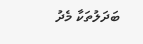ބަދަލުތަކާ މެދު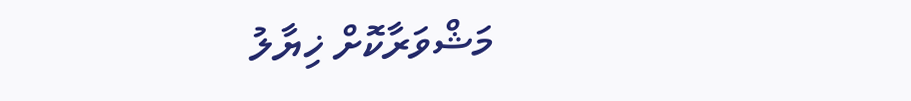މަޝްވަރާކޮށް ޚިޔާލު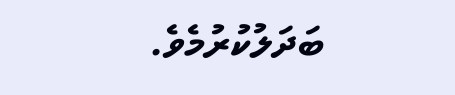ބަދަލުކުރުމެވެ.